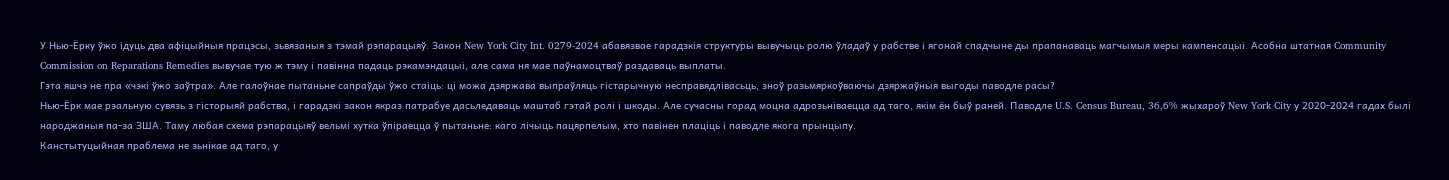У Нью-Ёрку ўжо ідуць два афіцыйныя працэсы, зьвязаныя з тэмай рэпарацыяў. Закон New York City Int. 0279-2024 абавязвае гарадзкія структуры вывучыць ролю ўладаў у рабстве і ягонай спадчыне ды прапанаваць магчымыя меры кампенсацыі. Асобна штатная Community Commission on Reparations Remedies вывучае тую ж тэму і павінна падаць рэкамэндацыі, але сама ня мае паўнамоцтваў раздаваць выплаты.
Гэта яшчэ не пра «чэкі ўжо заўтра». Але галоўнае пытаньне сапраўды ўжо стаіць: ці можа дзяржава выпраўляць гістарычную несправядлівасьць, зноў разьмяркоўваючы дзяржаўныя выгоды паводле расы?
Нью-Ёрк мае рэальную сувязь з гісторыяй рабства, і гарадзкі закон якраз патрабуе дасьледаваць маштаб гэтай ролі і шкоды. Але сучасны горад моцна адрозьніваецца ад таго, якім ён быў раней. Паводле U.S. Census Bureau, 36,6% жыхароў New York City у 2020-2024 гадах былі народжаныя па-за ЗША. Таму любая схема рэпарацыяў вельмі хутка ўпіраецца ў пытаньне: каго лічыць пацярпелым, хто павінен плаціць і паводле якога прынцыпу.
Канстытуцыйная праблема не зьнікае ад таго, у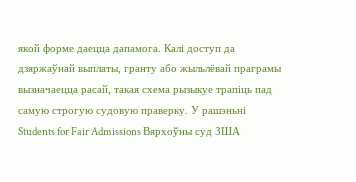якой форме даецца дапамога. Калі доступ да дзяржаўнай выплаты, гранту або жыльлёвай праграмы вызначаецца расай, такая схема рызыкуе трапіць пад самую строгую судовую праверку. У рашэньні Students for Fair Admissions Вярхоўны суд ЗША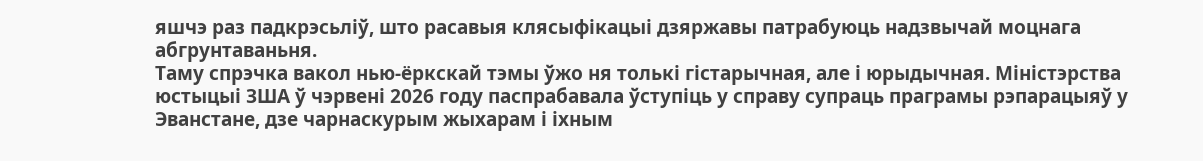яшчэ раз падкрэсьліў, што расавыя клясыфікацыі дзяржавы патрабуюць надзвычай моцнага абгрунтаваньня.
Таму спрэчка вакол нью-ёркскай тэмы ўжо ня толькі гістарычная, але і юрыдычная. Міністэрства юстыцыі ЗША ў чэрвені 2026 году паспрабавала ўступіць у справу супраць праграмы рэпарацыяў у Эванстане, дзе чарнаскурым жыхарам і іхным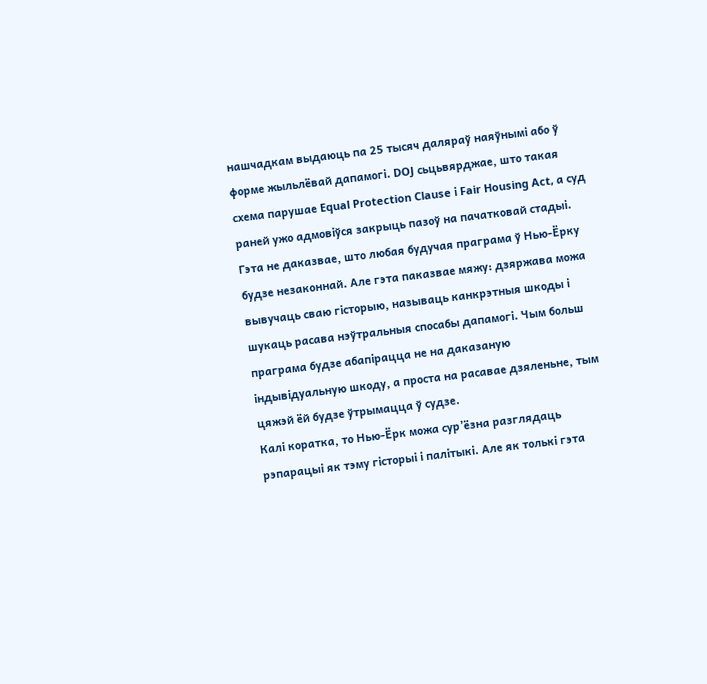нашчадкам выдаюць па 25 тысяч даляраў наяўнымі або ў форме жыльлёвай дапамогі. DOJ сьцьвярджае, што такая схема парушае Equal Protection Clause і Fair Housing Act, а суд раней ужо адмовіўся закрыць пазоў на пачатковай стадыі.
Гэта не даказвае, што любая будучая праграма ў Нью-Ёрку будзе незаконнай. Але гэта паказвае мяжу: дзяржава можа вывучаць сваю гісторыю, называць канкрэтныя шкоды і шукаць расава нэўтральныя спосабы дапамогі. Чым больш праграма будзе абапірацца не на даказаную індывідуальную шкоду, а проста на расавае дзяленьне, тым цяжэй ёй будзе ўтрымацца ў судзе.
Калі коратка, то Нью-Ёрк можа сур’ёзна разглядаць рэпарацыі як тэму гісторыі і палітыкі. Але як толькі гэта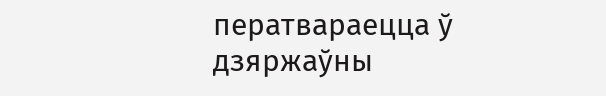ператвараецца ў дзяржаўны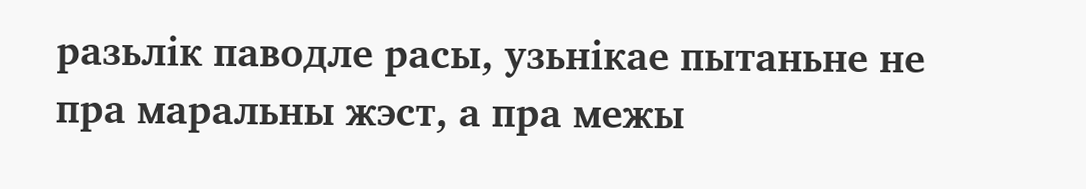разьлік паводле расы, узьнікае пытаньне не пра маральны жэст, а пра межы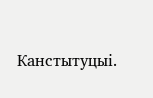Канстытуцыі.